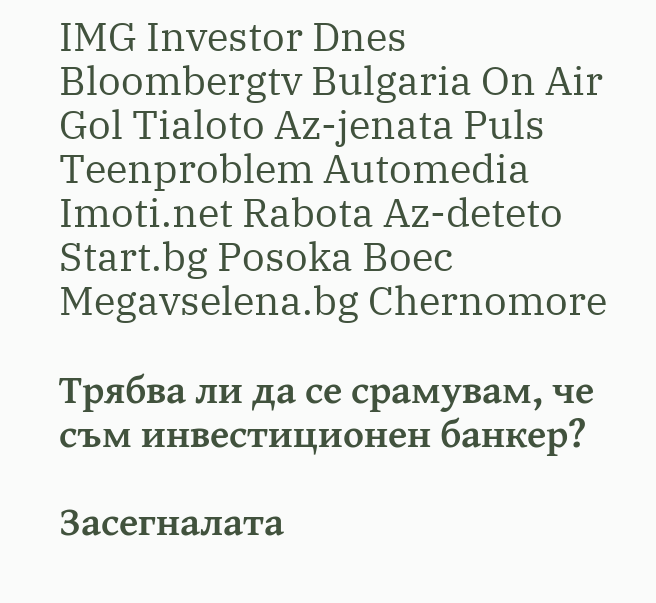IMG Investor Dnes Bloombergtv Bulgaria On Air Gol Tialoto Az-jenata Puls Teenproblem Automedia Imoti.net Rabota Az-deteto Start.bg Posoka Boec Megavselena.bg Chernomore

Трябва ли да се срамувам, че съм инвестиционен банкер?

Засегналата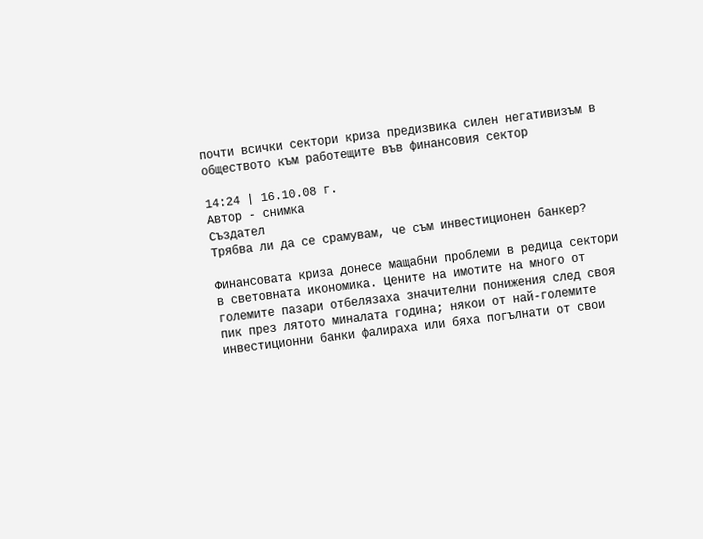почти всички сектори криза предизвика силен негативизъм в обществото към работещите във финансовия сектор

14:24 | 16.10.08 г.
Автор - снимка
Създател
Трябва ли да се срамувам, че съм инвестиционен банкер?

Финансовата криза донесе мащабни проблеми в редица сектори в световната икономика. Цените на имотите на много от големите пазари отбелязаха значителни понижения след своя пик през лятото миналата година; някои от най-големите инвестиционни банки фалираха или бяха погълнати от свои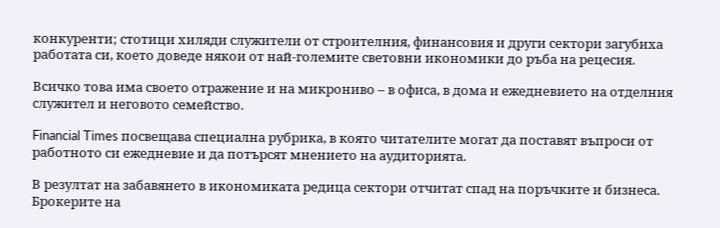конкуренти; стотици хиляди служители от строителния, финансовия и други сектори загубиха работата си, което доведе някои от най-големите световни икономики до ръба на рецесия.

Всичко това има своето отражение и на микрониво – в офиса, в дома и ежедневието на отделния служител и неговото семейство.

Financial Times посвещава специална рубрика, в която читателите могат да поставят въпроси от работното си ежедневие и да потърсят мнението на аудиторията.

В резултат на забавянето в икономиката редица сектори отчитат спад на поръчките и бизнеса. Брокерите на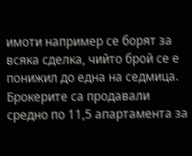имоти например се борят за всяка сделка, чийто брой се е понижил до една на седмица. Брокерите са продавали средно по 11,5 апартамента за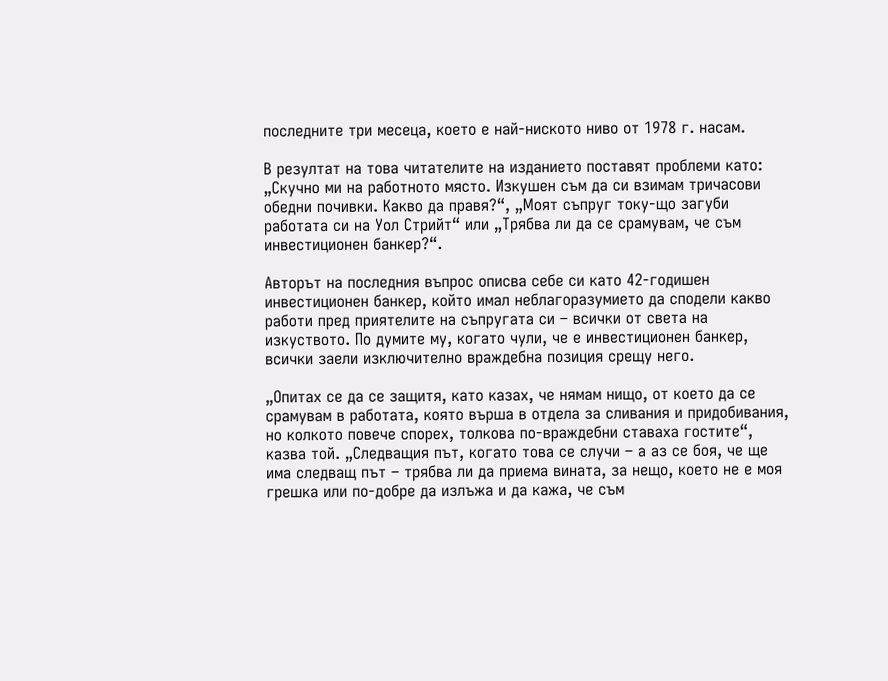последните три месеца, което е най-ниското ниво от 1978 г. насам.

В резултат на това читателите на изданието поставят проблеми като: „Скучно ми на работното място. Изкушен съм да си взимам тричасови обедни почивки. Какво да правя?“, „Моят съпруг току-що загуби работата си на Уол Стрийт“ или „Трябва ли да се срамувам, че съм инвестиционен банкер?“.

Авторът на последния въпрос описва себе си като 42-годишен инвестиционен банкер, който имал неблагоразумието да сподели какво работи пред приятелите на съпругата си – всички от света на изкуството. По думите му, когато чули, че е инвестиционен банкер, всички заели изключително враждебна позиция срещу него.

„Опитах се да се защитя, като казах, че нямам нищо, от което да се срамувам в работата, която върша в отдела за сливания и придобивания, но колкото повече спорех, толкова по-враждебни ставаха гостите“, казва той. „Следващия път, когато това се случи – а аз се боя, че ще има следващ път – трябва ли да приема вината, за нещо, което не е моя грешка или по-добре да излъжа и да кажа, че съм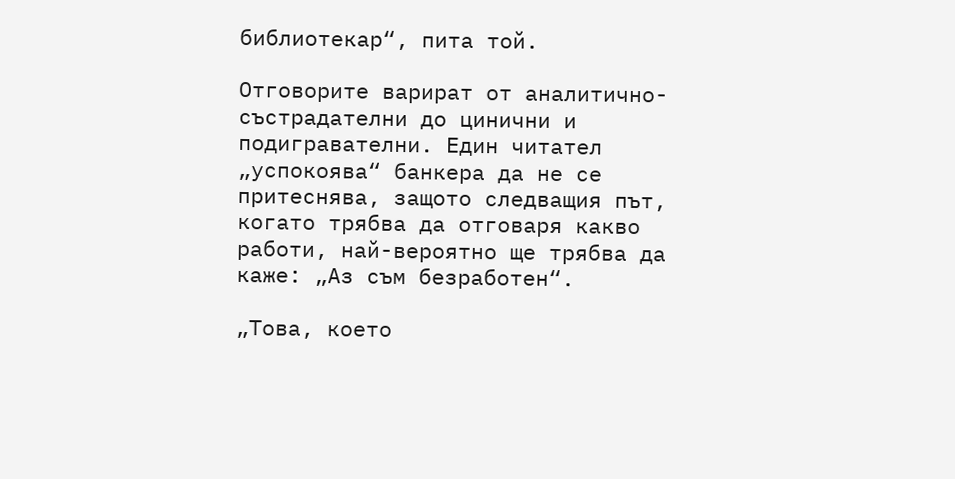библиотекар“, пита той.

Отговорите варират от аналитично-състрадателни до цинични и подигравателни. Един читател „успокоява“ банкера да не се притеснява, защото следващия път, когато трябва да отговаря какво работи, най-вероятно ще трябва да каже: „Аз съм безработен“.

„Това, което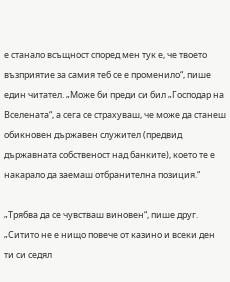е станало всъщност според мен тук е, че твоето възприятие за самия теб се е променило“, пише един читател. „Може би преди си бил „Господар на Вселената“, а сега се страхуваш, че може да станеш обикновен държавен служител (предвид държавната собственост над банките), което те е накарало да заемаш отбранителна позиция.“

„Трябва да се чувстваш виновен“, пише друг. „Ситито не е нищо повече от казино и всеки ден ти си седял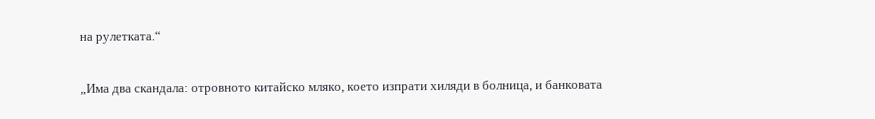на рулетката.“

„Има два скандала: отровното китайско мляко, което изпрати хиляди в болница, и банковата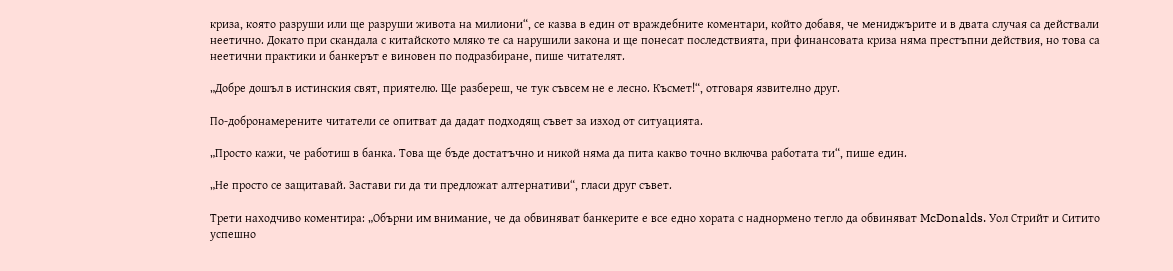криза, която разруши или ще разруши живота на милиони“, се казва в един от враждебните коментари, който добавя, че мениджърите и в двата случая са действали неетично. Докато при скандала с китайското мляко те са нарушили закона и ще понесат последствията, при финансовата криза няма престъпни действия, но това са неетични практики и банкерът е виновен по подразбиране, пише читателят.

„Добре дошъл в истинския свят, приятелю. Ще разбереш, че тук съвсем не е лесно. Късмет!“, отговаря язвително друг.

По-добронамерените читатели се опитват да дадат подходящ съвет за изход от ситуацията.

„Просто кажи, че работиш в банка. Това ще бъде достатъчно и никой няма да пита какво точно включва работата ти“, пише един.

„Не просто се защитавай. Застави ги да ти предложат алтернативи“, гласи друг съвет.

Трети находчиво коментира: „Обърни им внимание, че да обвиняват банкерите е все едно хората с наднормено тегло да обвиняват McDonalds. Уол Стрийт и Ситито успешно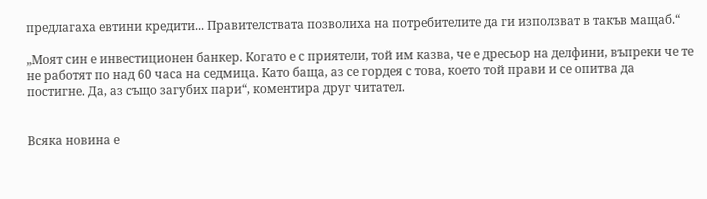предлагаха евтини кредити... Правителствата позволиха на потребителите да ги използват в такъв мащаб.“

„Моят син е инвестиционен банкер. Когато е с приятели, той им казва, че е дресьор на делфини, въпреки че те не работят по над 60 часа на седмица. Като баща, аз се гордея с това, което той прави и се опитва да постигне. Да, аз също загубих пари“, коментира друг читател.


Всяка новина е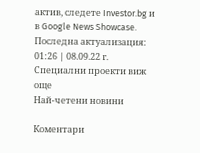актив, следете Investor.bg и в Google News Showcase.
Последна актуализация: 01:26 | 08.09.22 г.
Специални проекти виж още
Най-четени новини

Коментари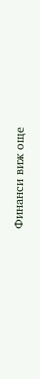Финанси виж още